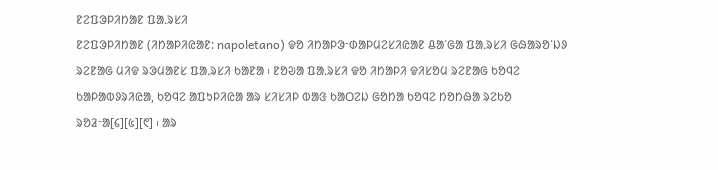ᱱᱮᱯᱳᱞᱤᱴᱟᱱ ᱯᱟᱹᱨᱥᱤ
ᱱᱮᱯᱳᱞᱤᱴᱟᱱ (ᱤᱴᱟᱞᱤᱭᱟᱱ: napoletano) ᱫᱚ ᱤᱴᱟᱞᱳᱼᱰᱟᱞᱢᱮᱥᱤᱭᱟᱱ ᱪᱟᱸᱜᱟ ᱯᱟᱹᱨᱥᱤ ᱜᱷᱟᱨᱚᱸᱡᱽ ᱨᱮᱱᱟᱜ ᱢᱤᱫ ᱨᱳᱢᱟᱱᱥ ᱯᱟᱹᱨᱥᱤ ᱠᱟᱱᱟ ᱾ ᱱᱚᱶᱟ ᱯᱟᱹᱨᱥᱤ ᱫᱚ ᱤᱴᱟᱞᱤ ᱫᱤᱥᱚᱢ ᱨᱮᱱᱟᱜ ᱠᱚᱧᱮ ᱠᱟᱞᱟᱵᱽᱨᱤᱭᱟ, ᱠᱚᱧᱮ ᱟᱯᱩᱞᱤᱭᱟ ᱟᱨ ᱥᱤᱥᱤᱞ ᱵᱟᱝ ᱠᱟᱛᱮᱡ ᱜᱚᱴᱟ ᱠᱚᱧᱮ ᱴᱚᱴᱷᱟ ᱨᱮᱠᱚ ᱨᱚᱲᱼᱟ[᱔][᱕][᱖] ᱾ ᱟᱨ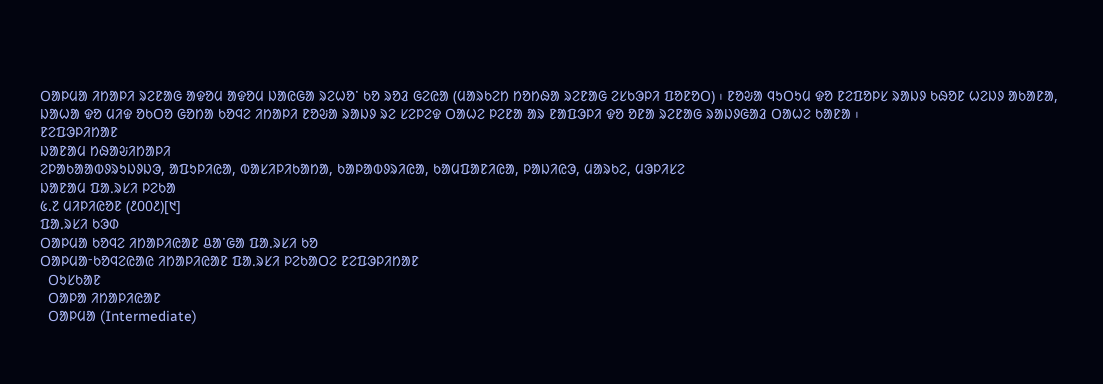ᱛᱟᱞᱢᱟ ᱤᱴᱟᱞᱤ ᱨᱮᱱᱟᱜ ᱟᱫᱚᱢ ᱟᱫᱚᱢ ᱡᱟᱭᱜᱟ ᱨᱮᱦᱚᱸ ᱠᱚ ᱨᱚᱲ ᱜᱮᱭᱟ (ᱢᱟᱨᱠᱮᱴ ᱴᱚᱴᱷᱟ ᱨᱮᱱᱟᱜ ᱮᱥᱠᱳᱞᱤ ᱯᱚᱱᱚᱛ) ᱾ ᱱᱚᱶᱟ ᱧᱩᱛᱩᱢ ᱫᱚ ᱱᱮᱯᱚᱞᱥ ᱨᱟᱡᱽ ᱠᱷᱚᱱ ᱦᱮᱡᱽ ᱟᱠᱟᱱᱟ, ᱡᱟᱦᱟ ᱫᱚ ᱢᱤᱫ ᱚᱠᱛᱚ ᱜᱚᱴᱟ ᱠᱚᱧᱮ ᱤᱴᱟᱞᱤ ᱱᱚᱶᱟ ᱨᱟᱡᱽ ᱨᱮ ᱥᱮᱞᱮᱫ ᱛᱟᱦᱮ ᱞᱮᱱᱟ ᱟᱨ ᱱᱟᱯᱳᱞᱤ ᱫᱚ ᱚᱱᱟ ᱨᱮᱱᱟᱜ ᱨᱟᱡᱽᱜᱟᱲ ᱛᱟᱦᱮ ᱠᱟᱱᱟ ᱾
ᱱᱮᱯᱳᱞᱤᱴᱟᱱ
ᱡᱟᱱᱟᱢ ᱴᱷᱟᱶᱤᱴᱟᱞᱤ
ᱮᱞᱟᱠᱟᱟᱵᱽᱨᱩᱡᱽᱡᱳ, ᱟᱯᱩᱞᱤᱭᱟ, ᱵᱟᱥᱤᱞᱤᱠᱟᱴᱟ, ᱠᱟᱞᱟᱵᱽᱨᱤᱭᱟ, ᱠᱟᱢᱯᱟᱱᱤᱭᱟ, ᱞᱟᱡᱤᱭᱳ, ᱢᱟᱨᱠᱮ, ᱢᱳᱞᱤᱥᱮ
ᱡᱟᱱᱟᱢ ᱯᱟᱹᱨᱥᱤ ᱞᱮᱠᱟ
᱕.᱗ ᱢᱤᱞᱤᱭᱚᱱ (᱒᱐᱐᱒)[᱑]
ᱯᱟᱹᱨᱥᱤ ᱠᱳᱰ
ᱛᱟᱞᱢᱟ ᱠᱚᱧᱮ ᱤᱴᱟᱞᱤᱭᱟᱱ ᱪᱟᱸᱜᱟ ᱯᱟᱹᱨᱥᱤ ᱠᱚ
ᱛᱟᱞᱢᱟᱼᱠᱚᱧᱮᱭᱟᱭ ᱤᱴᱟᱞᱤᱭᱟᱱ ᱯᱟᱹᱨᱥᱤ ᱞᱮᱠᱟᱛᱮ ᱱᱮᱯᱳᱞᱤᱴᱟᱱ
  ᱛᱩᱥᱠᱟᱱ
  ᱛᱟᱞᱟ ᱤᱴᱟᱞᱤᱭᱟᱱ
  ᱛᱟᱞᱢᱟ (Intermediate)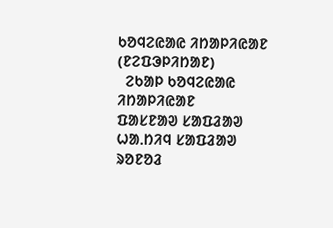ᱠᱚᱧᱮᱭᱟᱭ ᱤᱴᱟᱞᱤᱭᱟᱱ (ᱱᱮᱯᱳᱞᱤᱴᱟᱱ)
  ᱮᱠᱟᱞ ᱠᱚᱧᱮᱭᱟᱭ ᱤᱴᱟᱞᱤᱭᱟᱱ
ᱯᱟᱥᱱᱟᱣ ᱥᱟᱯᱲᱟᱣ
ᱦᱟᱹᱴᱤᱧ ᱥᱟᱯᱲᱟᱣ
ᱨᱚᱱᱚᱲ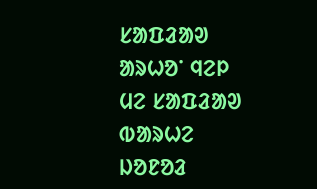ᱥᱟᱯᱲᱟᱣ
ᱟᱨᱦᱚᱸ ᱧᱮᱞ ᱢᱮ ᱥᱟᱯᱲᱟᱣ
ᱵᱟᱨᱦᱮ ᱡᱚᱱᱚᱲ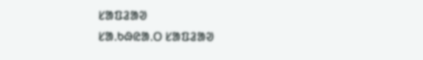ᱥᱟᱯᱲᱟᱣ
ᱥᱟᱹᱠᱷᱭᱟᱹᱛ ᱥᱟᱯᱲᱟᱣ